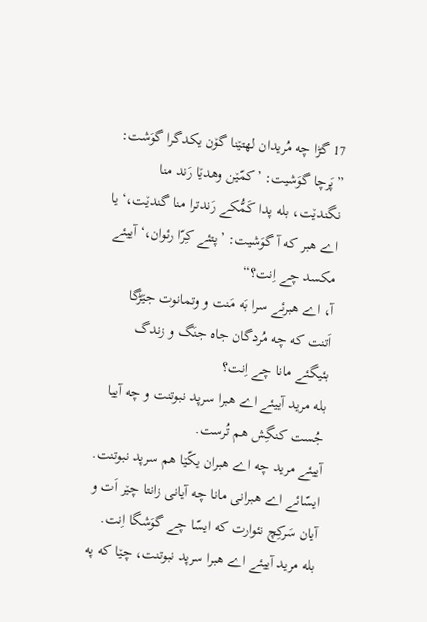17 گڑا چه مُریدان لهتێنا گۆن یکدگرا گوَشت: ”پَرچا گوَشیت: ’کمّێن وهدێا رَند منا نگندێت، بله پدا کَمُّکے رَندترا منا گندێت،‘ یا اے هبر که آ گوَشیت: ’پتئے کِرّا رئوان،‘ آییئے مکسد چے اِنت؟“
آ، اے هبرئے سرا بَه مَنت و وتمانوت جێڑگا اَتنت که چه مُردگان جاه جنَگ و زندگ بئیگئے مانا چے اِنت؟
بله مرید آییئے اے هبرا سرپد نبوتنت و چه آییا جُست کنگِش هم تُرست.
آییئے مرید چه اے هبران یکّێا هم سرپد نبوتنت. ایسّائے اے هبرانی مانا چه آیانی زانتا چێر اَت و آیان سَرکِچ نئوارت که ایسّا چے گوَشگا اِنت.
بله مرید آییئے اے هبرا سرپد نبوتنت، چێا که په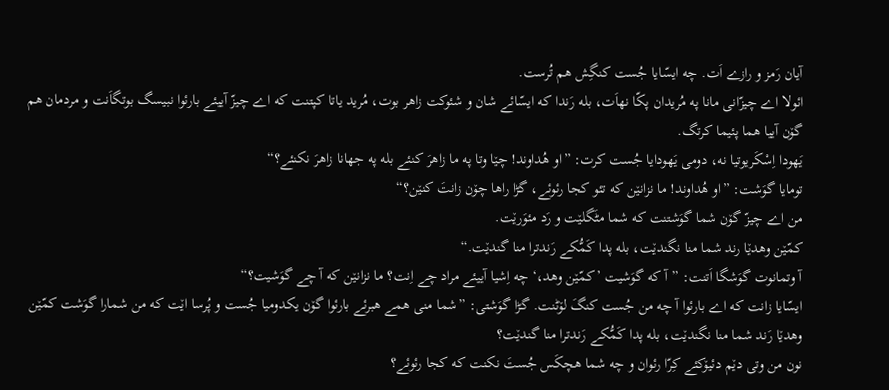آیان رَمز و رازے اَت. چه ایسّایا جُست کنگِش هم تُرست.
ائولا اے چیزّانی مانا په مُریدان پکّا نهاَت، بله رَندا که ایسّائے شان و شئوکت زاهر بوت، مُرید یاتا کپتنت که اے چیزّ آییئے بارئوا نبیسگ بوتگاَنت و مردمان هم گۆن آییا هما پئیما کرتگ.
یَهودا اِسْکَریوتیا نه، دومی یَهودایا جُست کرت: ”او هُداوند! چێا وتا په ما زاهرَ کنئے بله په جهانا زاهرَ نکنئے؟“
تومایا گوَشت: ”او هُداوند! ما نزانێن که تئو کجا رئوئے، گڑا راها چۆن زانتَ کنێن؟“
من اے چیزّ گۆن شما گوَشتنت که شما مٹَگلێت و رَد مئوَرێت.
کمّێن وهدێا رند شما منا نگندێت، بله پدا کَمُّکے رَندترا منا گندێت.“
آ وتمانوت گوَشگا اَتنت: ”آ که گوَشیت ’کمّێن وهد،‘ چه اِشیا آییئے مراد چے اِنت؟ ما نزانێن که آ چے گوَشیت؟“
ایسّایا زانت که اے بارئوا آ چه من جُست کنگَ لۆٹنت. گڑا گوَشتی: ”شما منی همے هبرئے بارئوا گۆن یکدومیا جُست و پُرسا اێت که من شمارا گوَشت کمّێن وهدێا رَند شما منا نگندێت، بله پدا کَمُّکے رَندترا منا گندێت؟
نون من وتی دێم دئیۆکئے کِرّا رئوان و چه شما هچکَس جُستَ نکنت که کجا رئوئے؟